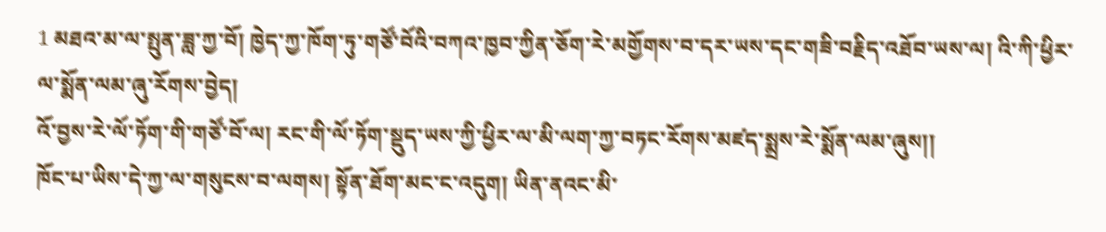1 མཐའ་མ་ལ་སྤུན་ཟླ་ཀྱ་བོ། ཁྱེད་ཀྱ་ཁོག་ཏུ་གཙོ་བོའི་བཀའ་ཁྱབ་ཀྱིན་ཅོག་རེ་མགྱོགས་བ་དར་ཡས་དང་གཟི་བརྗིད་འཐོབ་ཡས་ལ། འི་ཀི་ཕྱིར་ལ་སྨོན་ལམ་ཞུ་རོགས་བྱེད།
འོ་བྱས་རེ་ལོ་ཏོག་གི་གཙོ་བོ་ལ། རང་གི་ལོ་ཏོག་སྡུད་ཡས་ཀྱི་ཕྱིར་ལ་མི་ལག་ཀྱ་བཏང་རོགས་མཛད་སྨྲས་རེ་སྨོན་ལམ་ཞུས།།
ཁོང་པ་ཡིས་དེ་ཀྱ་ལ་གསུངས་བ་ལགས། སྟོན་ཐོག་མང་ང་འདུག། ཡིན་ནའང་མི་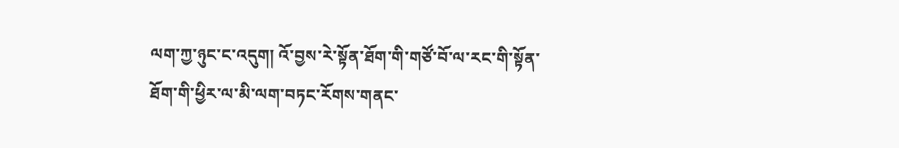ལག་ཀྱ་ཉུང་ང་འདུག། འོ་བྱས་རེ་སྟོན་ཐོག་གི་གཙོ་བོ་ལ་རང་གི་སྟོན་ཐོག་གི་ཕྱིར་ལ་མི་ལག་བཏང་རོགས་གནང་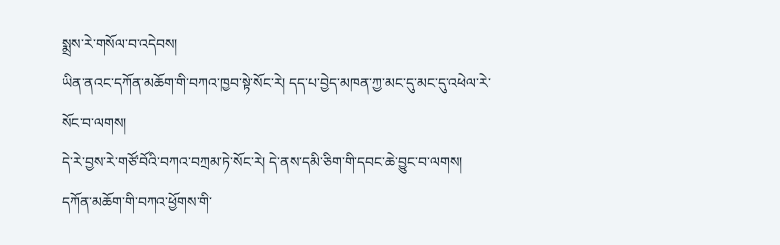སྨྲས་རེ་གསོལ་བ་འདེབས།
ཡིན་ནའང་དཀོན་མཆོག་གི་བཀའ་ཁྱབ་སྟེ་སོང་རེ། དད་པ་བྱེད་མཁན་ཀྱ་མང་དུ་མང་དུ་འཕེལ་རེ་སོང་བ་ལགས།
དེ་རེ་བྱས་རེ་གཙོ་བོའི་བཀའ་བཀྲམ་ཏེ་སོང་རེ། དེ་ནས་དམི་ཅིག་གི་དབང་ཆེ་བྱུང་བ་ལགས།
དཀོན་མཆོག་གི་བཀའ་ཕྱོགས་གི་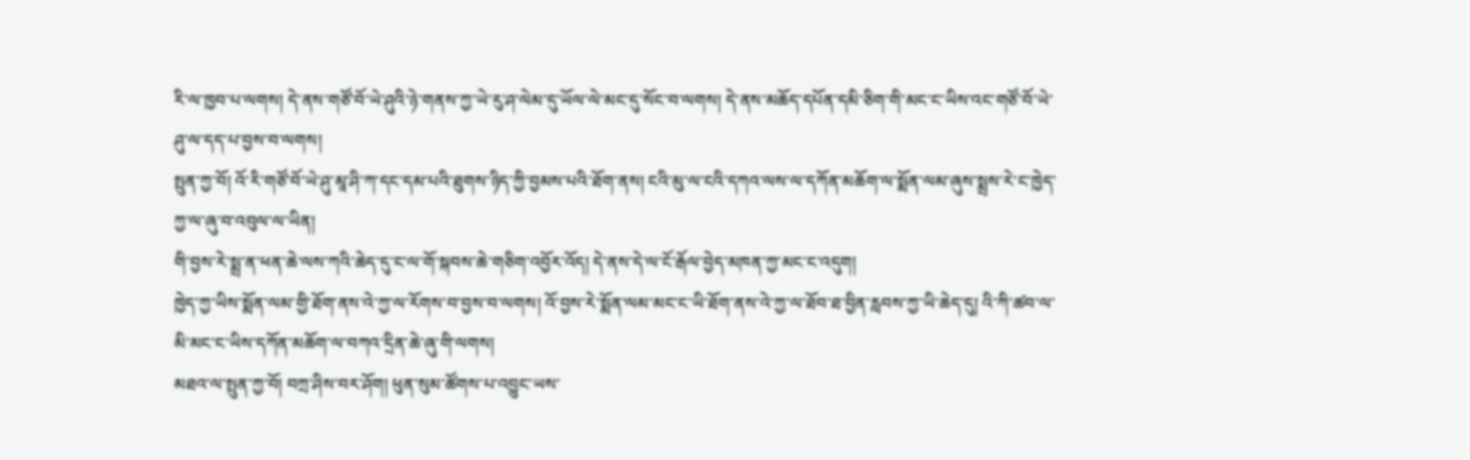རི་ལ་ཁྱབ་པ་ལགས། དེ་ནས་གཙོ་བོ་ཡེ་ཤུའི་ཉེ་གནས་ཀྱ་ཡེ་རུ་ཤ་ལེམ་དུ་ཡོལ་ལེ་མང་དུ་སོང་བ་ལགས། དེ་ནས་མཆོད་དཔོན་དམི་ཅིག་གི་མང་ང་ཡིས་འང་གཙོ་བོ་ཡེ་ཤུ་ལ་དད་པ་བྱས་བ་ལགས།
སྤུན་ཀྱ་བོ། འོ་རི་གཙོ་བོ་ཡེ་ཤུ་མཱ་ཤི་ཀ་དང་དམ་པའི་ཐུགས་ཉིད་ཀྱི་བྱམས་པའི་ཐོག་ནས། ངའི་མུ་ལ་ངའི་དཀའ་ལས་ལ་དཀོན་མཆོག་ལ་སྨོན་ལམ་ཞུས་སྨྲས་རེ་ང་ཁྱེད་ཀྱ་ལ་ཞུ་བ་འབུལ་ལ་ཡིན།
གི་བྱས་རེ་སྨྲ་ན་ཕན་ཆེ་ལས་ཀའི་ཆེད་དུ་ང་ལ་གོ་སྐབས་ཆེ་གཅིག་འབྱོར་འོད། དེ་ནས་དེ་ལ་ངོ་རྒོལ་བྱེད་མཁན་ཀྱ་མང་ང་འདུག།
ཁྱེད་ཀྱ་ཡིས་སྨོན་ལམ་གྱི་ཐོག་ནས་འེ་ཀྱ་ལ་རོགས་བ་བྱས་བ་ལགས། འོ་བྱས་རེ་སྨོན་ལམ་མང་ང་ཡི་ཐོག་ནས་འེ་ཀྱ་ལ་ཐོབ་ཐ་བྱིན་རླབས་ཀྱ་ཡི་ཆེད་དུ། འི་ཀི་ཚབ་ལ་མི་མང་ང་ཡིས་དཀོན་མཆོག་ལ་བཀའ་དྲིན་ཆེ་ཞུ་གི་ལགས།
མཐའ་ལ་སྤུན་ཀྱ་བོ། བཀྲ་ཤིས་བར་ཤོག། ཕུན་སུམ་ཚོགས་པ་འབྱུང་ཡས་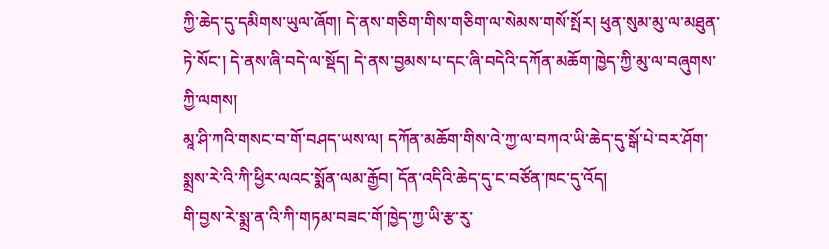ཀྱི་ཆེད་དུ་དམིགས་ཡུལ་ཞོག། དེ་ནས་གཅིག་གིས་གཅིག་ལ་སེམས་གསོ་སྤོར། ཕུན་སུམ་མུ་ལ་མཐུན་ཏེ་སོང་། དེ་ནས་ཞི་བདེ་ལ་སྡོད། དེ་ནས་བྱམས་པ་དང་ཞི་བདེའི་དཀོན་མཆོག་ཁྱེད་ཀྱི་མུ་ལ་བཞུགས་ཀྱི་ལགས།
མཱ་ཤི་ཀའི་གསང་བ་གོ་བཤད་ཡས་ལ། དཀོན་མཆོག་གིས་འེ་ཀྱ་ལ་བཀའ་ཡི་ཆེད་དུ་སྒོ་པེ་བར་ཤོག་སྨྲས་རེ་འི་ཀི་ཕྱིར་ལའང་སྨོན་ལམ་རྒྱོབ། དོན་འདིའི་ཆེད་དུ་ང་བཙོན་ཁང་དུ་འོད།
གི་བྱས་རེ་སྨྲ་ན་འི་ཀི་གཏམ་བཟང་གོ་ཁྱེད་ཀྱ་ཡི་རྩ་རུ་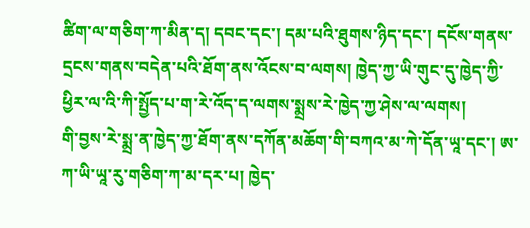ཚིག་ལ་གཅིག་ཀ་མིན་ད། དབང་དང་། དམ་པའི་ཐུགས་ཉིད་དང་། དངོས་གནས་དྲངས་གནས་བདེན་པའི་ཐོག་ནས་འོངས་བ་ལགས། ཁྱེད་ཀྱ་ཡི་གུང་དུ་ཁྱེད་ཀྱི་ཕྱིར་ལ་འི་ཀི་སྤྱོད་པ་ག་རེ་འོད་ད་ལགས་སྨྲས་རེ་ཁྱེད་ཀྱ་ཤེས་ལ་ལགས།
གི་བྱས་རེ་སྨྲ་ན་ཁྱེད་ཀྱ་ཐོག་ནས་དཀོན་མཆོག་གི་བཀའ་མ་ཀེ་དོན་ཡཱ་དང་། ཨ་ཀ་ཡི་ཡཱ་རུ་གཅིག་ཀ་མ་དར་པ། ཁྱེད་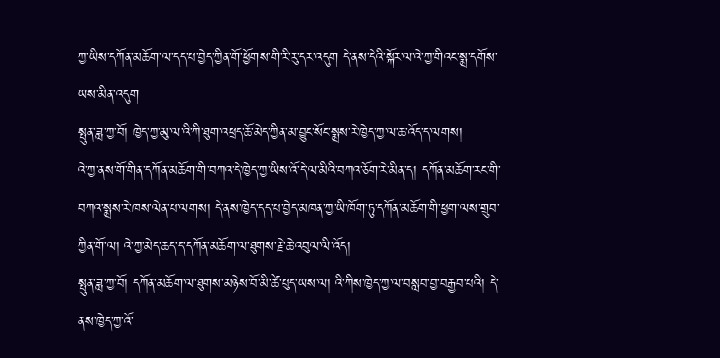ཀྱ་ཡིས་དཀོན་མཆོག་ལ་དད་པ་བྱེད་ཀྱིན་གོ་ཕྱོགས་གི་རི་རུ་དར་འདུག དེ་ནས་དེའི་སྐོར་ལ་འེ་ཀྱ་གིའང་སྨྲ་དགོས་ཡས་མིན་འདུག
སྤུན་ཟླ་ཀྱ་བོ། ཁྱེད་ཀྱ་མུ་ལ་འི་ཀི་ཐུག་འཕྲད་ཆོ་མེད་ཀྱིན་མ་བྱུང་སོང་སྨྲས་རེ་ཁྱེད་ཀྱ་ལ་ཆ་འོད་ད་ལགས།
འེ་ཀྱ་ནས་གོ་གིན་དཀོན་མཆོག་གི་བཀའ་དེ་ཁྱེད་ཀྱ་ཡིས་འོ་དེ་ལ་མིའི་བཀའ་ཅོག་རེ་མིན་ད། དཀོན་མཆོག་རང་གི་བཀའ་སྨྲས་རེ་ཁས་ལེན་པ་ལགས། དེ་ནས་ཁྱེད་དད་པ་བྱེད་མཁན་ཀྱ་ཡི་ཁོག་ཏུ་དཀོན་མཆོག་གི་ཕྱག་ལས་གྲུབ་ཀྱིན་གོ་ལ། འེ་ཀྱ་མེད་ཆད་ད་དཀོན་མཆོག་ལ་ཐུགས་རྗེ་ཆེ་འབུལ་ལི་འོད།
སྤུན་ཟླ་ཀྱ་བོ། དཀོན་མཆོག་ལ་ཐུགས་མཉེས་བོ་མི་ཚེ་པུད་ཡས་ལ། འི་ཀིས་ཁྱེད་ཀྱ་ལ་བསླབ་བྱ་བརྒྱབ་པའི། དེ་ནས་ཁྱེད་ཀྱ་འོ་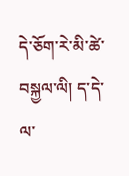དེ་ཅོག་རེ་མི་ཚེ་བསྐྱལ་ལི། ད་དེ་ལ་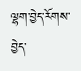ལྷག་བྱེད་རོགས་བྱེད་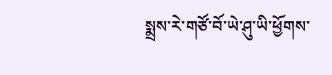སྨྲས་རེ་གཙོ་བོ་ཡེ་ཤུ་ཡི་ཕྱོགས་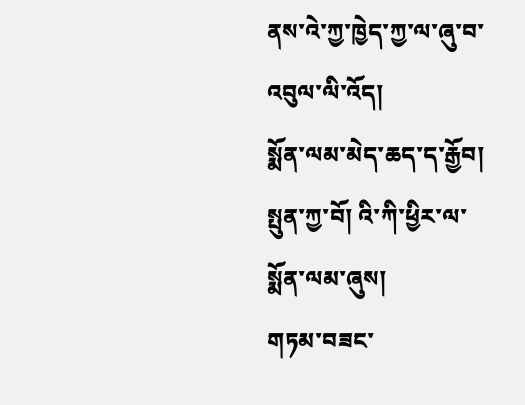ནས་འེ་ཀྱ་ཁྱེད་ཀྱ་ལ་ཞུ་བ་འབུལ་ལི་འོད།
སྨོན་ལམ་མེད་ཆད་ད་རྒྱོབ།
སྤུན་ཀྱ་བོ། འི་ཀི་ཕྱིར་ལ་སྨོན་ལམ་ཞུས།
གཏམ་བཟང་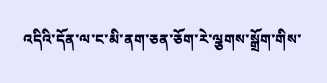འདིའི་དོན་ལ་ང་མི་ནག་ཅན་ཅོག་རེ་ལྕགས་སྒྲོག་གིས་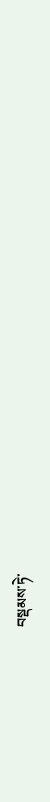བསྡམས་ཏེ་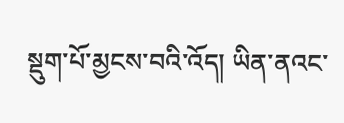སྡུག་པོ་མྱངས་བའི་འོད། ཡིན་ནའང་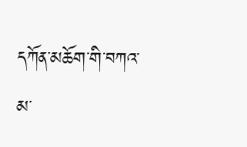དཀོན་མཆོག་གི་བཀའ་མ་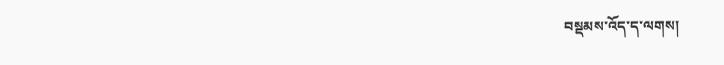བསྡམས་འོད་ད་ལགས།